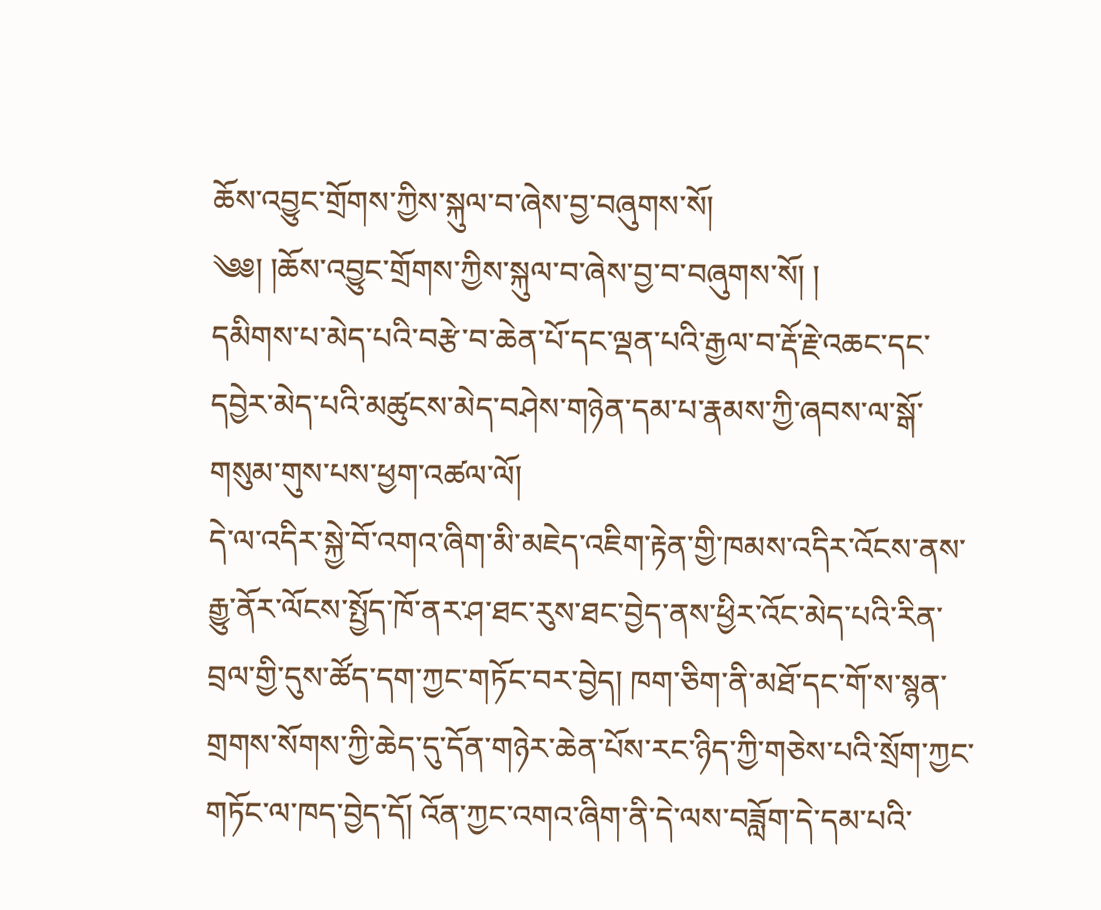ཆོས་འབྱུང་གྲོགས་ཀྱིས་སྐུལ་བ་ཞེས་བྱ་བཞུགས་སོ།
༄༅། །ཆོས་འབྱུང་གྲོགས་ཀྱིས་སྐུལ་བ་ཞེས་བྱ་བ་བཞུགས་སོ། །
དམིགས་པ་མེད་པའི་བརྩེ་བ་ཆེན་པོ་དང་ལྡན་པའི་རྒྱལ་བ་རྡོ་རྗེ་འཆང་དང་དབྱེར་མེད་པའི་མཚུངས་མེད་བཤེས་གཉེན་དམ་པ་རྣམས་ཀྱི་ཞབས་ལ་སྒོ་གསུམ་གུས་པས་ཕྱག་འཚལ་ལོ།
དེ་ལ་འདིར་སྐྱེ་བོ་འགའ་ཞིག་མི་མཇེད་འཇིག་རྟེན་གྱི་ཁམས་འདིར་འོངས་ནས་རྒྱུ་ནོར་ལོངས་སྤྱོད་ཁོ་ནར་ཤ་ཐང་རུས་ཐང་བྱེད་ནས་ཕྱིར་འོང་མེད་པའི་རིན་བྲལ་གྱི་དུས་ཚོད་དག་ཀྱང་གཏོང་བར་བྱེད། ཁག་ཅིག་ནི་མཐོ་དང་གོ་ས་སྙན་གྲགས་སོགས་ཀྱི་ཆེད་དུ་དོན་གཉེར་ཆེན་པོས་རང་ཉིད་ཀྱི་གཅེས་པའི་སྲོག་ཀྱང་གཏོང་ལ་ཁད་བྱེད་དོ། འོན་ཀྱང་འགའ་ཞིག་ནི་དེ་ལས་བཟློག་དེ་དམ་པའི་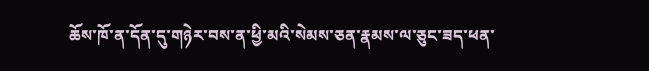ཆོས་ཁོ་ན་དོན་དུ་གཉེར་བས་ན་ཕྱི་མའི་སེམས་ཅན་རྣམས་ལ་ཅུང་ཟད་ཕན་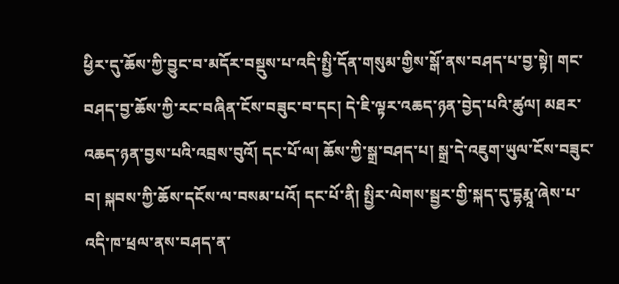ཕྱིར་དུ་ཆོས་ཀྱི་བྱུང་བ་མདོར་བསྡུས་པ་འདི་སྤྱི་དོན་གསུམ་གྱིས་སྒོ་ནས་བཤད་པ་བྱ་སྟེ། གང་བཤད་བྱ་ཆོས་ཀྱི་རང་བཞིན་ངོས་བཟུང་བ་དང། དེ་ཇི་ལྟར་འཆད་ཉན་བྱེད་པའི་ཚུལ། མཐར་འཆད་ཉན་བྱས་པའི་འབྲས་བུའོ། དང་པོ་ལ། ཆོས་ཀྱི་སྒྲ་བཤད་པ། སྒྲ་དེ་འཇུག་ཡུལ་ངོས་བཟུང་བ། སྐབས་ཀྱི་ཆོས་དངོས་ལ་བསམ་པའོ། དང་པོ་ནི། སྤྱིར་ལེགས་སྦྱར་གྱི་སྐད་དུ་དྷརྨཱ་ཞེས་པ་འདི་ཁ་ཕྲལ་ནས་བཤད་ན་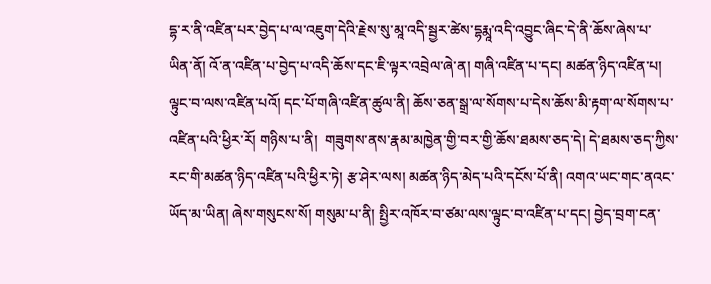དྷ་ར་ནི་འཛིན་པར་བྱེད་པ་ལ་འཇུག་དེའི་རྗེས་སུ་མཱ་འདི་སྦྱར་ཚེས་དྷརྨཱ་འདི་འབྱུང་ཞིང་དེ་ནི་ཆོས་ཞེས་པ་ཡིན་ནོ། འོ་ན་འཛིན་པ་བྱེད་པ་འདི་ཆོས་དང་ཇི་ལྟར་འབྲེལ་ཞེ་ན། གཞི་འཛིན་པ་དང། མཚན་ཉིད་འཛིན་པ། ལྟུང་བ་ལས་འཛིན་པའོ། དང་པོ་གཞི་འཛིན་ཚུལ་ནི། ཆོས་ཅན་སྒྲ་ལ་སོགས་པ་དེས་ཆོས་མི་རྟག་ལ་སོགས་པ་འཛིན་པའི་ཕྱིར་རོ། གཉིས་པ་ནི།  གཟུགས་ནས་རྣམ་མཁྱེན་གྱི་བར་གྱི་ཆོས་ཐམས་ཅད་དེ། དེ་ཐམས་ཅད་ཀྱིས་རང་གི་མཚན་ཉིད་འཛིན་པའི་ཕྱིར་ཏེ། རྩ་ཤེར་ལས། མཚན་ཉིད་མེད་པའི་དངོས་པོ་ནི། འགའ་ཡང་གང་ནའང་ཡོད་མ་ཡིན། ཞེས་གསུངས་སོ། གསུམ་པ་ནི། སྤྱིར་འཁོར་བ་ཙམ་ལས་ལྟུང་བ་འཛིན་པ་དང། བྱེད་བྲག་ངན་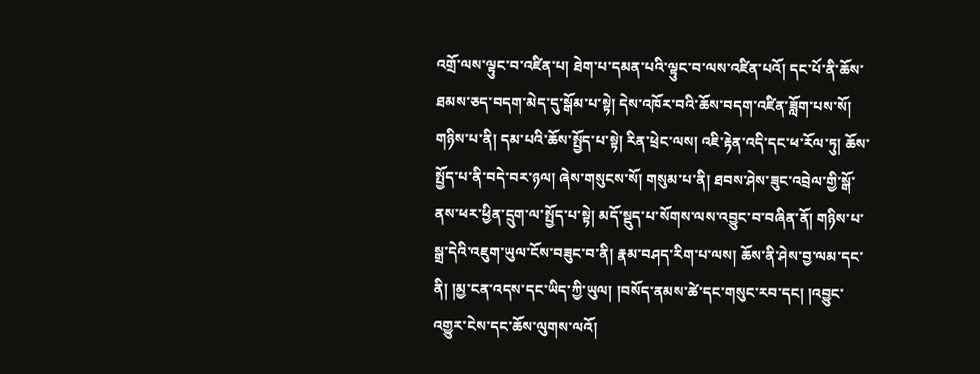འགྲོ་ལས་ལྟུང་བ་འཛིན་པ། ཐེག་པ་དམན་པའི་ལྟུང་བ་ལས་འཛིན་པའོ། དང་པོ་ནི་ཆོས་ཐམས་ཅད་བདག་མེད་དུ་སྒོམ་པ་སྟེ། དེས་འཁོར་བའི་ཆོས་བདག་འཛིན་ཟློག་པས་སོ། གཉིས་པ་ནི། དམ་པའི་ཆོས་སྤྱོད་པ་སྟེ། རིན་ཕྲེང་ལས། འཇི་རྟེན་འདི་དང་ཕ་རོལ་ཏུ། ཆོས་སྤྱོད་པ་ནི་བདེ་བར་ཉལ། ཞེས་གསུངས་སོ། གསུམ་པ་ནི། ཐབས་ཤེས་ཟུང་འབྲེལ་གྱི་སྒོ་ནས་ཕར་ཕྱིན་དྲུག་ལ་སྤྱོད་པ་སྟེ། མདོ་སྡུད་པ་སོགས་ལས་འབྱུང་བ་བཞིན་ནོ། གཉིས་པ་སྒྲ་དེའི་འཇུག་ཡུལ་ངོས་བཟུང་བ་ནི། རྣམ་བཤད་རིག་པ་ལས། ཆོས་ནི་ཤེས་བྱ་ལམ་དང་ནི། །མྱ་ངན་འདས་དང་ཡིད་ཀྱི་ཡུལ། །བསོད་ནམས་ཚེ་དང་གསུང་རབ་དང། །འབྱུང་འགྱུར་ངེས་དང་ཆོས་ལུགས་ལའོ།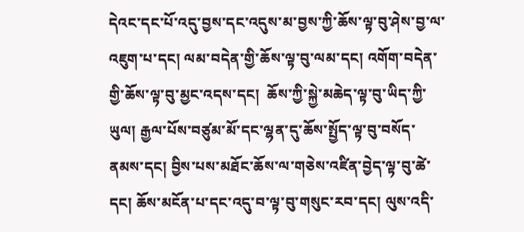དེའང་དང་པོ་འདུ་བྱས་དང་འདུས་མ་བྱས་ཀྱི་ཆོས་ལྟ་བུ་ཤེས་བྱ་ལ་འཇུག་པ་དང། ལམ་བདེན་གྱི་ཆོས་ལྟ་བུ་ལམ་དང། འགོག་བདེན་གྱི་ཆོས་ལྟ་བུ་མྱང་འདས་དང།  ཆོས་ཀྱི་སྐྱེ་མཆེད་ལྟ་བུ་ཡིད་ཀྱི་ཡུལ། རྒྱལ་པོས་བཙུམ་མོ་དང་ལྷན་དུ་ཆོས་སྤྱོད་ལྟ་བུ་བསོད་ནམས་དང། བྱིས་པས་མཐོང་ཆོས་ལ་གཅེས་འཛིན་བྱེད་ལྟ་བུ་ཚེ་དང། ཆོས་མངོན་པ་དང་འདུ་བ་ལྟ་བུ་གསུང་རབ་དང། ལུས་འདི་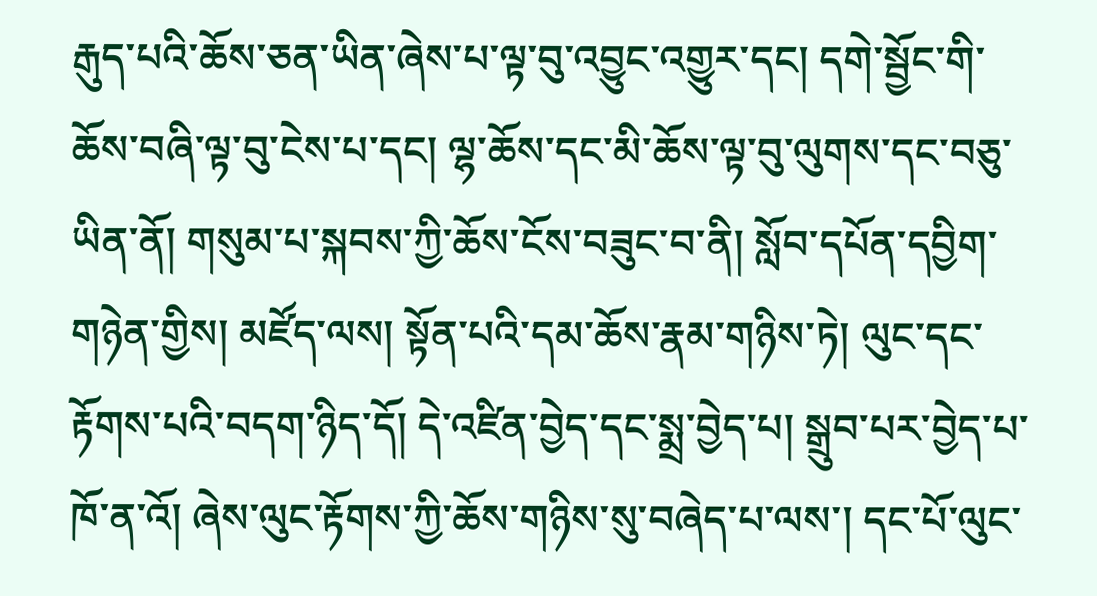རྒུད་པའི་ཆོས་ཅན་ཡིན་ཞེས་པ་ལྟ་བུ་འབྱུང་འགྱུར་དང། དགེ་སྦྱོང་གི་ཆོས་བཞི་ལྟ་བུ་ངེས་པ་དང། ལྷ་ཆོས་དང་མི་ཆོས་ལྟ་བུ་ལུགས་དང་བཅུ་ཡིན་ནོ། གསུམ་པ་སྐབས་ཀྱི་ཆོས་ངོས་བཟུང་བ་ནི། སློབ་དཔོན་དབྱིག་གཉེན་གྱིས། མཛོད་ལས། སྟོན་པའི་དམ་ཆོས་རྣམ་གཉིས་ཏེ། ལུང་དང་རྟོགས་པའི་བདག་ཉིད་དོ། དེ་འཛིན་བྱེད་དང་སྨྲ་བྱེད་པ། སྒྲུབ་པར་བྱེད་པ་ཁོ་ན་འོ། ཞེས་ལུང་རྟོགས་ཀྱི་ཆོས་གཉིས་སུ་བཞེད་པ་ལས་། དང་པོ་ལུང་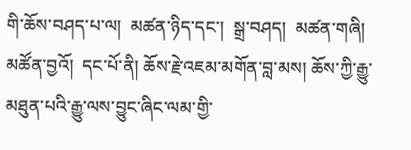གི་ཆོས་བཤད་པ་ལ།  མཚན་ཉིད་དང་།  སྒྲ་བཤད།  མཚན་གཞི།  མཚོན་བྱའོ།  དང་པོ་ནི། ཆོས་རྗེ་འཇམ་མགོན་བླ་མས། ཆོས་ཀྱི་རྒྱུ་མཐུན་པའི་རྒྱུ་ལས་བྱུང་ཞིང་ལམ་གྱི་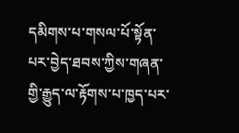དམིགས་པ་གསལ་པོ་སྟོན་པར་བྱེད་ཐབས་ཀྱིས་གཞན་གྱི་རྒྱུད་ལ་རྟོགས་པ་ཁྱད་པར་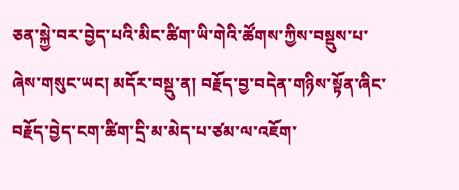ཅན་སྐྱེ་བར་བྱེད་པའི་མིང་ཚིག་ཡི་གེའི་ཚོགས་ཀྱིས་བསྡུས་པ་ཞེས་གསུང་ཡང། མདོར་བསྡུ་ན། བརྗོད་བྱ་བདེན་གཉིས་སྟོན་ཞིང་བརྗོད་བྱེད་ངག་ཚིག་དྲི་མ་མེད་པ་ཙམ་ལ་འཇོག་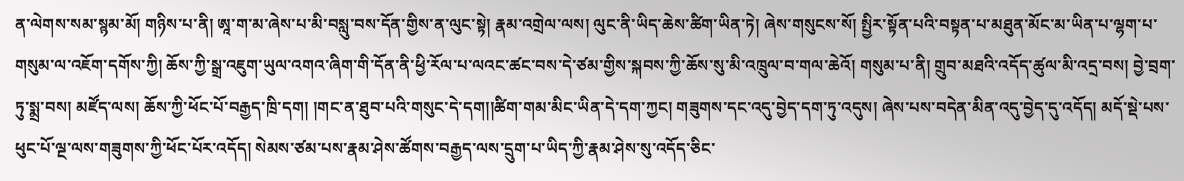ན་ལེགས་སམ་སྙམ་མོ། གཉིས་པ་ནི། ཨཱ་ག་མ་ཞེས་པ་མི་བསླུ་བས་དོན་གྱིས་ན་ལུང་སྟེ། རྣམ་འགྲེལ་ལས། ལུང་ནི་ཡིད་ཆེས་ཚིག་ཡིན་ཏེ། ཞེས་གསུངས་སོ། སྤྱིར་སྟོན་པའི་བསྟན་པ་མཐུན་མོང་མ་ཡིན་པ་ལྷག་པ་གསུམ་ལ་འཇོག་དགོས་ཀྱི། ཆོས་ཀྱི་སྒྲ་འཇུག་ཡུལ་འགའ་ཞིག་གི་དོན་ནི་ཕྱི་རོལ་པ་ལའང་ཚང་བས་དེ་ཙམ་གྱིས་སྐབས་ཀྱི་ཆོས་སུ་མི་འཁྲུལ་བ་གལ་ཆེའོ། གསུམ་པ་ནི། གྲུབ་མཐའི་འདོད་ཚུལ་མི་འདྲ་བས། བྱེ་བྲག་ཏུ་སྨྲ་བས། མཛོད་ལས། ཆོས་ཀྱི་ཕོང་པོ་བརྒྱད་ཁྲི་དག། །གང་ན་ཐུབ་པའི་གསུང་དེ་དག།།ཚིག་གམ་མིང་ཡིན་དེ་དག་ཀྱང། གཟུགས་དང་འདུ་བྱེད་དག་ཏུ་འདུས། ཞེས་པས་བདེན་མིན་འདུ་བྱེད་དུ་འདོད། མདོ་སྡེ་པས་ཕུང་པོ་ལྔ་ལས་གཟུགས་ཀྱི་ཕོང་པོར་འདོད། སེམས་ཙམ་པས་རྣམ་ཤེས་ཚོགས་བརྒྱད་ལས་དྲུག་པ་ཡིད་ཀྱི་རྣམ་ཤེས་སུ་འདོད་ཅིང་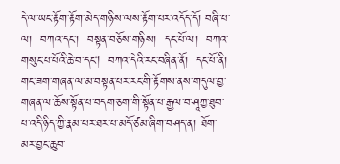དེ་ལ་ཡང་རྟོག་རྟོག་མེད་གཉིས་ལས་རྟོག་པར་འདོད་དོ། བཞི་པ་ལ།  བཀའ་དང་།  བསྟན་བཅོས་གཉིས།  དང་པོ་ལ།  བཀའ་གསུང་པ་པོའི་ཆེ་བ་དང།  བཀའ་དེའི་རང་བཞིན་ནོ།  དང་པོ་ནི། གང་ཟག་གཞན་ལ་མ་བསྟན་པར་རང་གི་རྟོགས་ནས་གདུལ་བྱ་གཞན་ལ་ཆོས་སྟོན་པ་བདག་ཅག་གི་སྟོན་པ་རྒྱལ་བ་ཤཱཀྱ་ཐུབ་པ་འདི་ཉིད་ཀྱི་རྣམ་པར་ཐར་པ་མདོ་ཙམ་ཞིག་བཤད་ན། ཐོག་མར་བྱང་ཆུབ་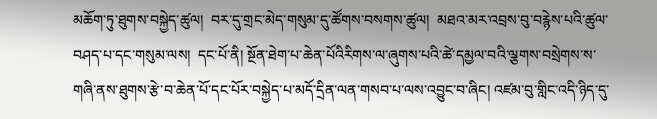མཆོག་ཏུ་ཐུགས་བསྐྱེད་ཚུལ།  བར་དུ་གྲང་མེད་གསུམ་དུ་ཚོགས་བསགས་ཚུལ།  མཐའ་མར་འབྲས་བུ་བརྙེས་པའི་ཚུལ་བཤད་པ་དང་གསུམ་ལས།  དང་པོ་ནི། སྔོན་ཐེག་པ་ཆེན་པོའིརིགས་ལ་ཞུགས་པའི་ཚེ་དམྱལ་བའི་ལྕགས་བསྲེགས་ས་གཞི་ནས་ཐུགས་རྩེ་བ་ཆེན་པོ་དང་པོར་བསྐྱེད་པ་མདོ་དྲིན་ལན་གསབ་པ་ལས་འབྱུང་བ་ཞིང། འཛམ་བུ་གླིང་འདི་ཉིད་དུ་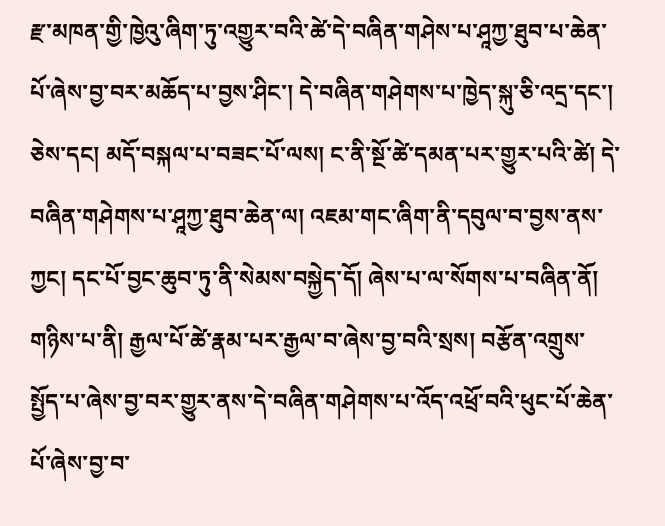རྫ་མཁན་གྱི་ཁྱེའུ་ཞིག་ཏུ་འགྱུར་བའི་ཚེ་དེ་བཞིན་གཤེས་པ་ཤཱཀྱ་ཐུབ་པ་ཆེན་པོ་ཞེས་བྱ་བར་མཆོད་པ་བྱས་ཤིང་། དེ་བཞིན་གཤེགས་པ་ཁྱེད་སྐུ་ཅི་འདྲ་དང་། ཅེས་དང། མདོ་བསྐལ་པ་བཟང་པོ་ལས། ང་ནི་སྔོ་ཚེ་དམན་པར་གྱུར་པའི་ཚེ། དེ་བཞིན་གཤེགས་པ་ཤཱཀྱ་ཐུབ་ཆེན་ལ། འཇམ་གང་ཞིག་ནི་དབུལ་བ་བྱས་ནས་ཀྱང། དང་པོ་བྱང་ཆུབ་ཏུ་ནི་སེམས་བསྐྱེད་དོ། ཞེས་པ་ལ་སོགས་པ་བཞིན་ནོ། གཉིས་པ་ནི། རྒྱལ་པོ་ཚེ་རྣམ་པར་རྒྱལ་བ་ཞེས་བྱ་བའི་སྲས། བརྩོན་འགྲུས་སྤྱོད་པ་ཞེས་བྱ་བར་གྱུར་ནས་དེ་བཞིན་གཤེགས་པ་འོད་འཕྲོ་བའི་ཕུང་པོ་ཆེན་པོ་ཞེས་བྱ་བ་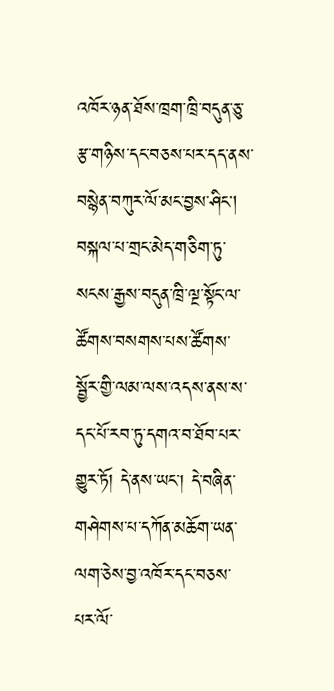འཁོར་ཉན་ཐོས་ཁྲག་ཁྲི་བདུན་ཅུ་རྩ་གཉིས་དང་བཅས་པར་དད་ནས་བསྙེན་བཀུར་ལོ་མང་བྱས་ཤིང། བསྐལ་པ་གྲང་མེད་གཅིག་ཏུ་སངས་རྒྱས་བདུན་ཁྲི་ལྔ་སྟོང་ལ་ཚོགས་བསགས་པས་ཚོགས་སྦྱོར་གྱི་ལམ་ལས་འདས་ནས་ས་དང་པོ་རབ་ཏུ་དགའ་བ་ཐོབ་པར་གྱུར་ཏོ། དེ་ནས་ཡང་། དེ་བཞིན་གཤེགས་པ་དཀོན་མཆོག་ཡན་ལག་ཅེས་བྱ་འཁོར་དང་བཅས་པར་ལོ་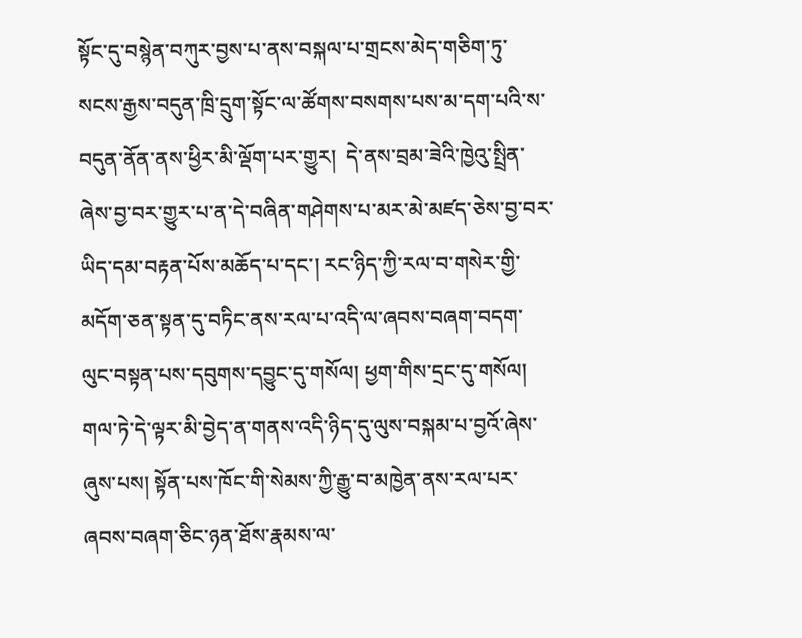སྟོང་དུ་བསྙེན་བཀུར་བྱས་པ་ནས་བསྐལ་པ་གྲངས་མེད་གཅིག་ཏུ་སངས་རྒྱས་བདུན་ཁྲི་དྲུག་སྟོང་ལ་ཚོགས་བསགས་པས་མ་དག་པའི་ས་བདུན་ནོན་ནས་ཕྱིར་མི་ལྡོག་པར་གྱུར།  དེ་ནས་བྲམ་ཟེའི་ཁྱེའུ་སྤྲིན་ཞེས་བྱ་བར་གྱུར་པ་ན་དེ་བཞིན་གཤེགས་པ་མར་མེ་མཛད་ཅེས་བྱ་བར་ཡིད་དམ་བརྟན་པོས་མཆོད་པ་དང་། རང་ཉིད་ཀྱི་རལ་བ་གསེར་གྱི་མདོག་ཅན་སྟན་དུ་བཏིང་ནས་རལ་པ་འདི་ལ་ཞབས་བཞག་བདག་ལུང་བསྟན་པས་དབུགས་དབྱུང་དུ་གསོལ། ཕྱག་གིས་དྲང་དུ་གསོལ། གལ་ཏེ་དེ་ལྟར་མི་བྱེད་ན་གནས་འདི་ཉིད་དུ་ལུས་བསྐམ་པ་བྱའོ་ཞེས་ཞུས་པས། སྟོན་པས་ཁོང་གི་སེམས་ཀྱི་རྒྱུ་བ་མཁྱེན་ནས་རལ་པར་ཞབས་བཞག་ཅིང་ཉན་ཐོས་རྣམས་ལ་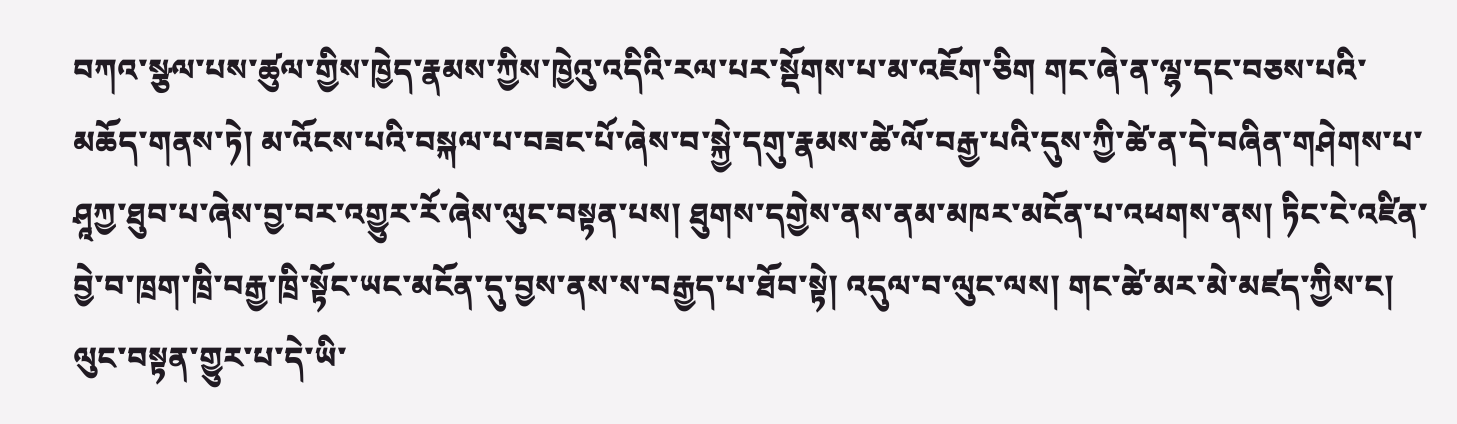བཀའ་སྩལ་པས་ཚུལ་གྱིས་ཁྱེད་རྣམས་ཀྱིས་ཁྱེའུ་འདིའི་རལ་པར་སྡོགས་པ་མ་འཇོག་ཅིག གང་ཞེ་ན་ལྷ་དང་བཅས་པའི་མཆོད་གནས་ཏེ། མ་འོངས་པའི་བསྐལ་པ་བཟང་པོ་ཞེས་བ་སྐྱེ་དགུ་རྣམས་ཚེ་ལོ་བརྒྱ་པའི་དུས་ཀྱི་ཚེ་ན་དེ་བཞིན་གཤེགས་པ་ཤཱཀྱ་ཐུབ་པ་ཞེས་བྱ་བར་འགྱུར་རོ་ཞེས་ལུང་བསྟན་པས། ཐུགས་དགྱེས་ནས་ནམ་མཁར་མངོན་པ་འཕགས་ནས། ཏིང་ངེ་འཛིན་བྱེ་བ་ཁྲག་ཁྲི་བརྒྱ་ཁྲི་སྟོང་ཡང་མངོན་དུ་བྱས་ནས་ས་བརྒྱད་པ་ཐོབ་སྟེ། འདུལ་བ་ལུང་ལས། གང་ཚེ་མར་མེ་མཛད་ཀྱིས་ང། ལུང་བསྟན་གྱུར་པ་དེ་ཡི་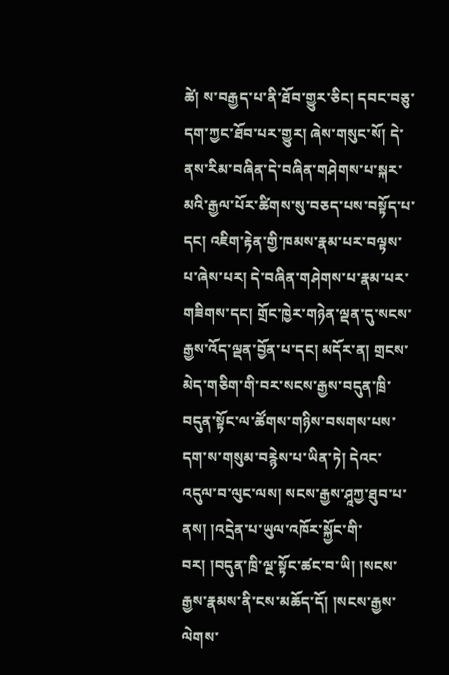ཚེ། ས་བརྒྱད་པ་ནི་ཐོབ་གྱུར་ཅིང། དབང་བཅུ་དག་ཀྱང་ཐོབ་པར་གྱུར། ཞེས་གསུང་སོ། དེ་ནས་རིམ་བཞིན་དེ་བཞིན་གཤེགས་པ་སྐར་མའི་རྒྱལ་པོར་ཚིགས་སུ་བཅད་པས་བསྟོད་པ་དང། འཇིག་རྟེན་གྱི་ཁམས་རྣམ་པར་བལྟས་པ་ཞེས་པར། དེ་བཞིན་གཤེགས་པ་རྣམ་པར་གཟིགས་དང། གྲོང་ཁྱེར་གཉེན་ལྡན་དུ་སངས་རྒྱས་འོད་ལྡན་བྱོན་པ་དང། མདོར་ན། གྲངས་མེད་གཅིག་གི་བར་སངས་རྒྱས་བདུན་ཁྲི་བདུན་སྟོང་ལ་ཚོགས་གཉིས་བསགས་པས་དག་ས་གསུམ་བརྙེས་པ་ཡིན་ཏེ། དེའང་འདུལ་བ་ལུང་ལས། སངས་རྒྱས་ཤཱཀྱ་ཐུབ་པ་ནས། །འདྲེན་པ་ཡུལ་འཁོར་སྐྱོང་གི་བར། །བདུན་ཁྲི་ལྔ་སྟོང་ཚང་བ་ཡི། །སངས་རྒྱས་རྣམས་ནི་ངས་མཆོད་དོ། །སངས་རྒྱས་ལེགས་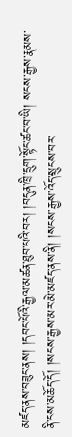མཛད་ནས་བཟུང་ནས། །དབང་པོའི་རྒྱལ་མཚན་ཐུབ་པའི་བར། །བདུན་ཁྲི་དྲུག་སྟོང་ཚང་བ་ཡི། སངས་རྒྱས་རྣམས་ནི་ངས་མཆོད་དོ། །སངས་རྒྱས་མར་མེ་མཛད་ནས་ནི། །སངས་རྒྱས་འོད་སྲུངས་བར་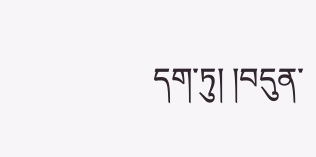དག་ཏུ། །བདུན་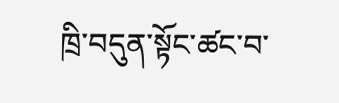ཁྲི་བདུན་སྟོང་ཚང་བ་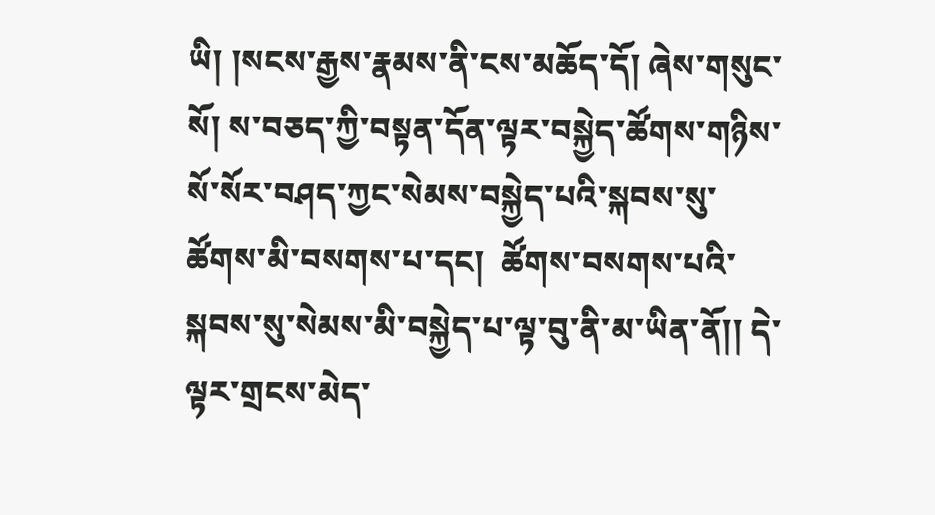ཡི། །སངས་རྒྱས་རྣམས་ནི་ངས་མཆོད་དོ། ཞེས་གསུང་སོ། ས་བཅད་ཀྱི་བསྟན་དོན་ལྟར་བསྐྱེད་ཚོགས་གཉིས་སོ་སོར་བཤད་ཀྱང་སེམས་བསྐྱེད་པའི་སྐབས་སུ་ཚོགས་མི་བསགས་པ་དང།  ཚོགས་བསགས་པའི་སྐབས་སུ་སེམས་མི་བསྐྱེད་པ་ལྟ་བུ་ནི་མ་ཡིན་ནོ།། དེ་ལྟར་གྲངས་མེད་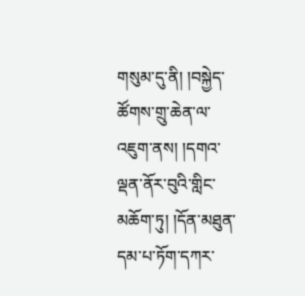གསུམ་དུ་ནི། །བསྐྱེད་ཚོགས་གྲུ་ཆེན་ལ་འཇུག་ནས། །དགའ་ལྡན་ནོར་བུའི་གླིང་མཆོག་ཏུ། །དོན་མཐུན་དམ་པ་ཏོག་དཀར་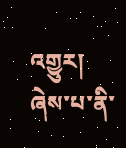འགྱུར། ཞེས་པ་ནི་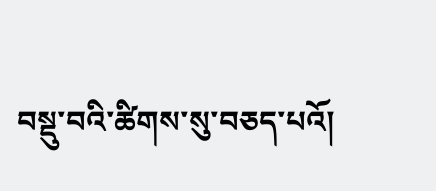བསྡུ་བའི་ཚིགས་སུ་བཅད་པའོ།